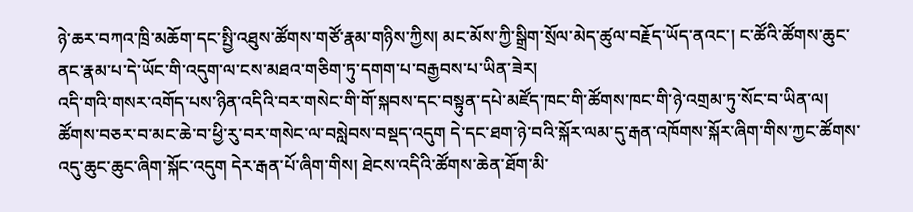ཉེ་ཆར་བཀའ་ཁྲི་མཆོག་དང་སྤྱི་འཐུས་ཚོགས་གཙོ་རྣམ་གཉིས་ཀྱིས། མང་མོས་ཀྱི་སྒྲིག་སྲོལ་མེད་ཚུལ་བརྗོད་ཡོད་ནའང་། ང་ཚོའི་ཚོགས་ཆུང་ནང་རྣམ་པ་དེ་ཡོང་གི་འདུག་ལ་ངས་མཐའ་གཅིག་ཏུ་དགག་པ་བརྒྱབས་པ་ཡིན་ཟེར།
འདི་གའི་གསར་འགོད་པས་ཉིན་འདིའི་བར་གསེང་གི་གོ་སྐབས་དང་བསྟུན་དཔེ་མཛོད་ཁང་གི་ཚོགས་ཁང་གི་ཉེ་འགྲམ་ཏུ་སོང་བ་ཡིན་ལ། ཚོགས་བཅར་བ་མང་ཆེ་བ་ཕྱི་རུ་བར་གསེང་ལ་བསླེབས་བསྡད་འདུག དེ་དང་ཐག་ཉེ་བའི་སྐོར་ལམ་དུ་རྒན་འཁོགས་སྐོར་ཞིག་གིས་ཀྱང་ཚོགས་འདུ་ཆུང་ཆུང་ཞིག་སྐོང་འདུག དེར་རྒན་པོ་ཞིག་གིས། ཐེངས་འདིའི་ཚོགས་ཆེན་ཐོག་མི་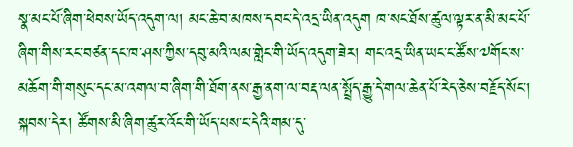སྣ་མང་པོ་ཞིག་ཕེབས་ཡོད་འདུག་ལ། མང་ཆེ་བ་མཁས་དབང་དེ་འདྲ་ཡིན་འདུག ཁ་སང་ཐོས་ཚུལ་ལྟར་ན་མི་མང་པོ་ཞིག་གིས་རང་བཙན་དང་ཁ་ཤས་ཀྱིས་དབུ་མའི་ལམ་གླེང་གི་ཡོད་འདུག་ཟེར། གང་འདྲ་ཡིན་ཡང་ང་ཚོས་༧གོང་ས་མཆོག་གི་གསུང་དང་མ་འགལ་བ་ཞིག་གི་ཐོག་ནས་རྒྱ་ནག་ལ་བརྡ་ལན་སྤྲོད་རྒྱུ་དེ་གལ་ཆེན་པོ་རེད་ཅེས་བརྗོད་སོང་། སྐབས་དེར། ཚོགས་མི་ཞིག་ཚུར་འོང་གི་ཡོད་པས་ང་དེའི་གམ་དུ་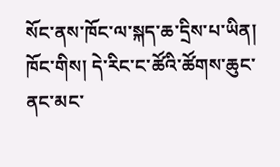སོང་ནས་ཁོང་ལ་སྐད་ཆ་དྲིས་པ་ཡིན། ཁོང་གིས། དེ་རིང་ང་ཚོའི་ཚོགས་ཆུང་ནང་མང་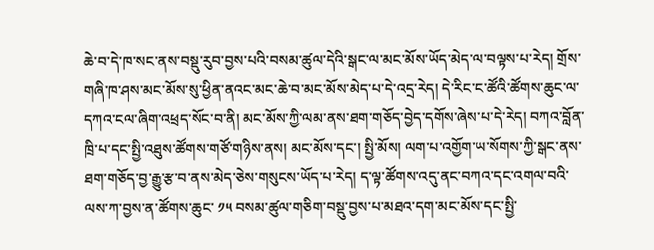ཆེ་བ་དེ་ཁ་སང་ནས་བསྡུ་རུབ་བྱས་པའི་བསམ་ཚུལ་དེའི་སྒང་ལ་མང་མོས་ཡོད་མེད་ལ་བལྟས་པ་རེད། གྲོས་གཞི་ཁ་ཤས་མང་མོས་སུ་ཕྱིན་ནའང་མང་ཆེ་བ་མང་མོས་མེད་པ་དེ་འདྲ་རེད། དེ་རིང་ང་ཚོའི་ཚོགས་ཆུང་ལ་དཀའ་ངལ་ཞིག་འཕྲད་སོང་བ་ནི། མང་མོས་ཀྱི་ལམ་ནས་ཐག་གཅོད་བྱེད་དགོས་ཞེས་པ་དེ་རེད། བཀའ་བློན་ཁྲི་པ་དང་སྤྱི་འཐུས་ཚོགས་གཙོ་གཉིས་ནས། མང་མོས་དང་། སྤྱི་མོས། ལག་པ་འགྱོག་ཡ་སོགས་ཀྱི་སྒང་ནས་ཐག་གཅོད་བྱ་རྒྱུ་རྩ་བ་ནས་མེད་ཅེས་གསུངས་ཡོད་པ་རེད། ད་ལྟ་ཚོགས་འདུ་ནང་བཀའ་དང་འགལ་བའི་ལས་ཀ་བྱས་ན་ཚོགས་ཆུང་ ༡༥ བསམ་ཚུལ་གཅིག་བསྡུ་བྱས་པ་མཐའ་དག་མང་མོས་དང་སྤྱི་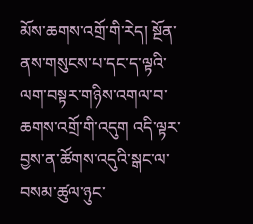མོས་ཆགས་འགྲོ་གི་རེད། སྔོན་ནས་གསུངས་པ་དང་ད་ལྟའི་ལག་བསྟར་གཉིས་འགལ་བ་ཆགས་འགྲོ་གི་འདུག འདི་ལྟར་བྱས་ན་ཚོགས་འདུའི་སྒང་ལ་བསམ་ཚུལ་ཉུང་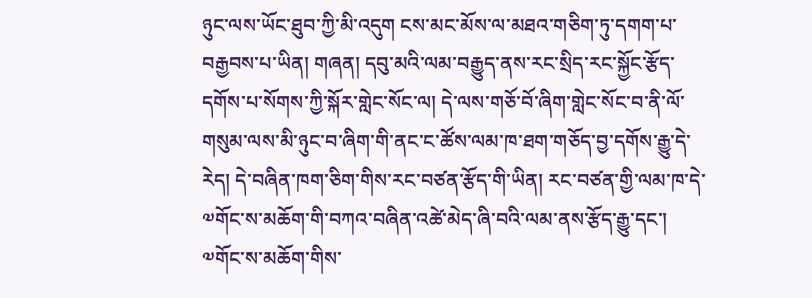ཉུང་ལས་ཡོང་ཐུབ་ཀྱི་མི་འདུག ངས་མང་མོས་ལ་མཐའ་གཅིག་ཏུ་དགག་པ་བརྒྱབས་པ་ཡིན། གཞན། དབུ་མའི་ལམ་བརྒྱུད་ནས་རང་སྲིད་རང་སྐྱོང་རྩོད་དགོས་པ་སོགས་ཀྱི་སྐོར་གླེང་སོང་ལ། དེ་ལས་གཅོ་བོ་ཞིག་གླེང་སོང་བ་ནི་ལོ་གསུམ་ལས་མི་ཉུང་བ་ཞིག་གི་ནང་ང་ཚོས་ལམ་ཁ་ཐག་གཅོད་བྱ་དགོས་རྒྱུ་དེ་རེད། དེ་བཞིན་ཁག་ཅིག་གིས་རང་བཙན་རྩོད་གི་ཡིན། རང་བཙན་གྱི་ལམ་ཁ་དེ་༧གོང་ས་མཆོག་གི་བཀའ་བཞིན་འཚེ་མེད་ཞི་བའི་ལམ་ནས་རྩོད་རྒྱུ་དང་། ༧གོང་ས་མཆོག་གིས་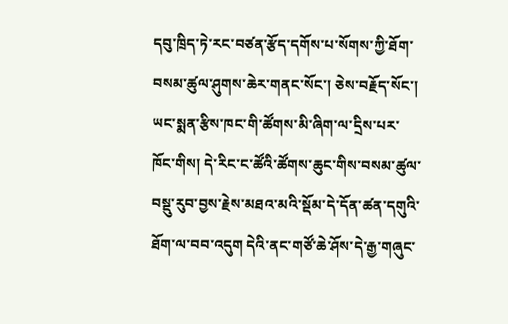དབུ་ཁྲིད་ཏེ་རང་བཙན་རྩོད་དགོས་པ་སོགས་ཀྱི་ཐོག་བསམ་ཚུལ་ཤུགས་ཆེར་གནང་སོང་། ཅེས་བརྗོད་སོང་། ཡང་སྨན་རྩིས་ཁང་གི་ཚོགས་མི་ཞིག་ལ་དྲིས་པར་ཁོང་གིས། དེ་རིང་ང་ཚོའི་ཚོགས་ཆུང་གིས་བསམ་ཚུལ་བསྡུ་རུབ་བྱས་རྗེས་མཐའ་མའི་སྡོམ་དེ་དོན་ཚན་དགུའི་ཐོག་ལ་བབ་འདུག དེའི་ནང་གཙོ་ཆེ་ཤོས་དེ་རྒྱ་གཞུང་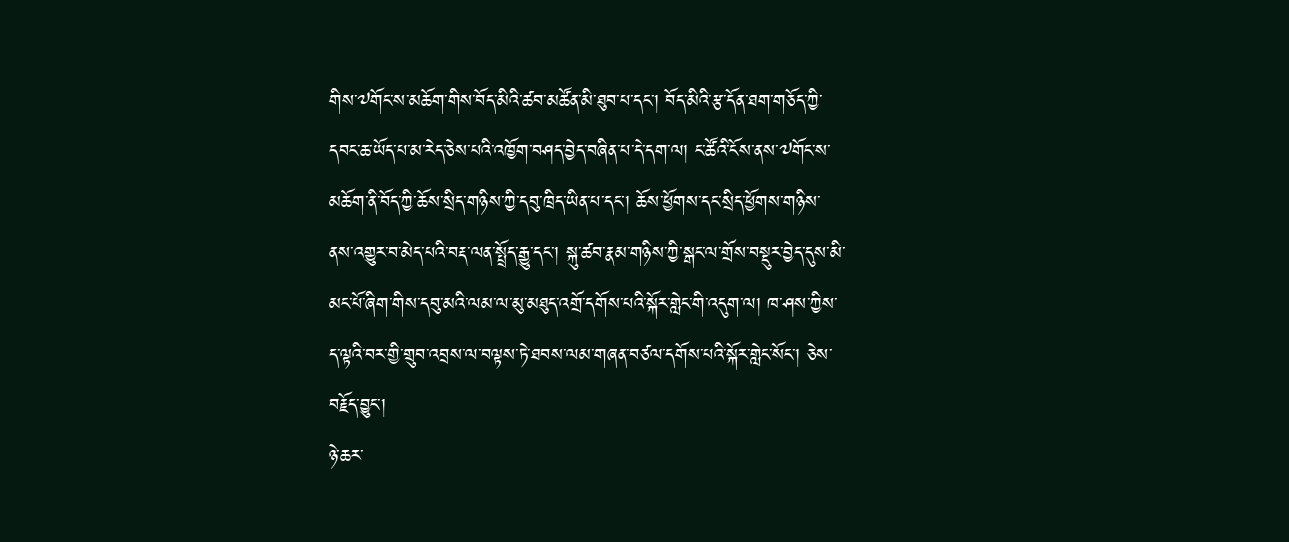གིས་༧གོང་ས་མཆོག་གིས་བོད་མིའི་ཚབ་མཚོན་མི་ཐུབ་པ་དང་། བོད་མིའི་རྩ་དོན་ཐག་གཅོད་ཀྱི་དབང་ཆ་ཡོད་པ་མ་རེད་ཅེས་པའི་འཁྱོག་བཤད་བྱེད་བཞིན་པ་དེ་དག་ལ། ང་ཚོའི་ངོས་ནས་༧གོང་ས་མཆོག་ནི་བོད་ཀྱི་ཆོས་སྲིད་གཉིས་ཀྱི་དབུ་ཁྲིད་ཡིན་པ་དང་། ཆོས་ཕྱོགས་དང་སྲིད་ཕྱོགས་གཉིས་ནས་འགྱུར་བ་མེད་པའི་བརྡ་ལན་སྤྲོད་རྒྱུ་དང་། སྐུ་ཚབ་རྣམ་གཉིས་ཀྱི་སྒང་ལ་གྲོས་བསྡུར་བྱེད་དུས་མི་མང་པོ་ཞིག་གིས་དབུ་མའི་ལམ་ལ་མུ་མཐུད་འགྲོ་དགོས་པའི་སྐོར་གླེང་གི་འདུག་ལ། ཁ་ཤས་ཀྱིས་ད་ལྟའི་བར་གྱི་གྲུབ་འབྲས་ལ་བལྟས་ཏེ་ཐབས་ལམ་གཞན་བཙལ་དགོས་པའི་སྐོར་གླེང་སོང་། ཅེས་བརྗོད་བྱུང་།
ཉེ་ཆར་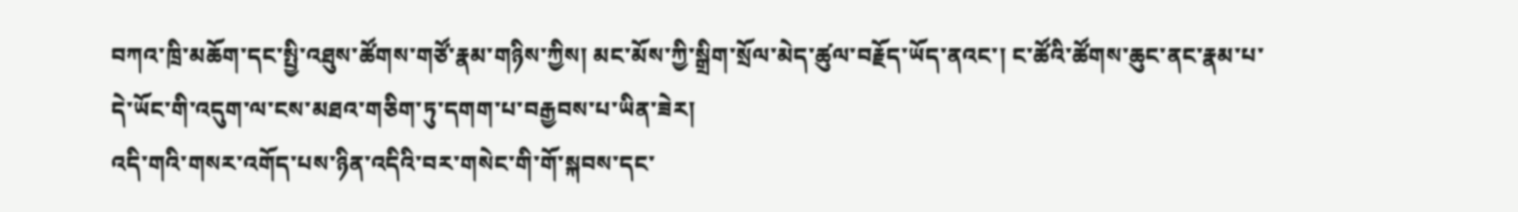བཀའ་ཁྲི་མཆོག་དང་སྤྱི་འཐུས་ཚོགས་གཙོ་རྣམ་གཉིས་ཀྱིས། མང་མོས་ཀྱི་སྒྲིག་སྲོལ་མེད་ཚུལ་བརྗོད་ཡོད་ནའང་། ང་ཚོའི་ཚོགས་ཆུང་ནང་རྣམ་པ་དེ་ཡོང་གི་འདུག་ལ་ངས་མཐའ་གཅིག་ཏུ་དགག་པ་བརྒྱབས་པ་ཡིན་ཟེར།
འདི་གའི་གསར་འགོད་པས་ཉིན་འདིའི་བར་གསེང་གི་གོ་སྐབས་དང་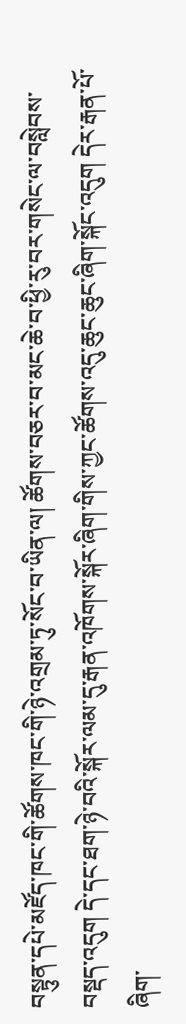བསྟུན་དཔེ་མཛོད་ཁང་གི་ཚོགས་ཁང་གི་ཉེ་འགྲམ་ཏུ་སོང་བ་ཡིན་ལ། ཚོགས་བཅར་བ་མང་ཆེ་བ་ཕྱི་རུ་བར་གསེང་ལ་བསླེབས་བསྡད་འདུག དེ་དང་ཐག་ཉེ་བའི་སྐོར་ལམ་དུ་རྒན་འཁོགས་སྐོར་ཞིག་གིས་ཀྱང་ཚོགས་འདུ་ཆུང་ཆུང་ཞིག་སྐོང་འདུག དེར་རྒན་པོ་ཞིག་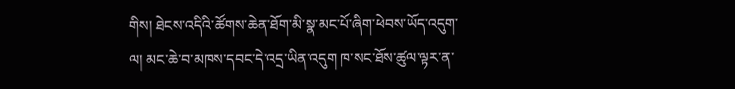གིས། ཐེངས་འདིའི་ཚོགས་ཆེན་ཐོག་མི་སྣ་མང་པོ་ཞིག་ཕེབས་ཡོད་འདུག་ལ། མང་ཆེ་བ་མཁས་དབང་དེ་འདྲ་ཡིན་འདུག ཁ་སང་ཐོས་ཚུལ་ལྟར་ན་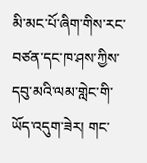མི་མང་པོ་ཞིག་གིས་རང་བཙན་དང་ཁ་ཤས་ཀྱིས་དབུ་མའི་ལམ་གླེང་གི་ཡོད་འདུག་ཟེར། གང་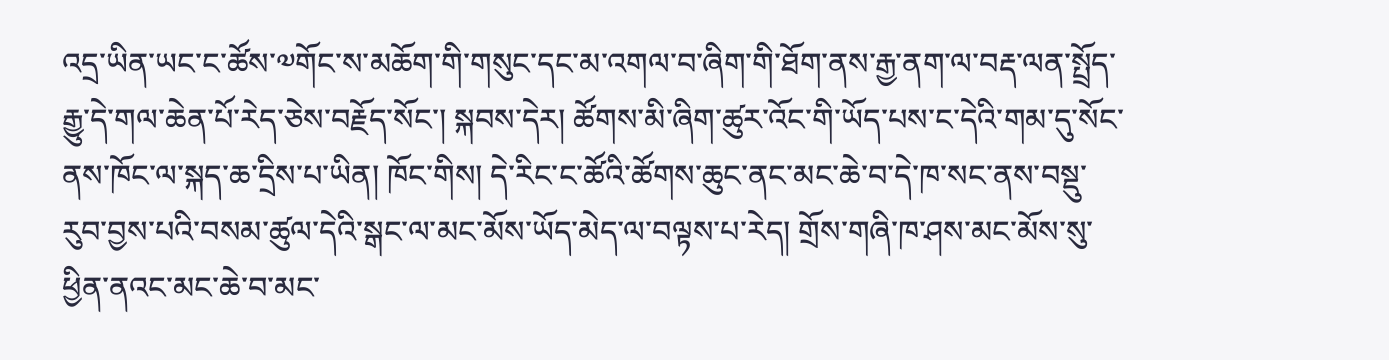འདྲ་ཡིན་ཡང་ང་ཚོས་༧གོང་ས་མཆོག་གི་གསུང་དང་མ་འགལ་བ་ཞིག་གི་ཐོག་ནས་རྒྱ་ནག་ལ་བརྡ་ལན་སྤྲོད་རྒྱུ་དེ་གལ་ཆེན་པོ་རེད་ཅེས་བརྗོད་སོང་། སྐབས་དེར། ཚོགས་མི་ཞིག་ཚུར་འོང་གི་ཡོད་པས་ང་དེའི་གམ་དུ་སོང་ནས་ཁོང་ལ་སྐད་ཆ་དྲིས་པ་ཡིན། ཁོང་གིས། དེ་རིང་ང་ཚོའི་ཚོགས་ཆུང་ནང་མང་ཆེ་བ་དེ་ཁ་སང་ནས་བསྡུ་རུབ་བྱས་པའི་བསམ་ཚུལ་དེའི་སྒང་ལ་མང་མོས་ཡོད་མེད་ལ་བལྟས་པ་རེད། གྲོས་གཞི་ཁ་ཤས་མང་མོས་སུ་ཕྱིན་ནའང་མང་ཆེ་བ་མང་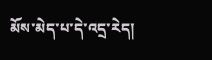མོས་མེད་པ་དེ་འདྲ་རེད།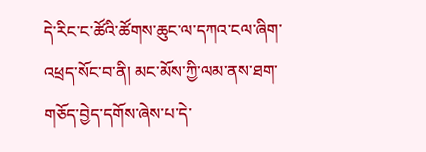དེ་རིང་ང་ཚོའི་ཚོགས་ཆུང་ལ་དཀའ་ངལ་ཞིག་འཕྲད་སོང་བ་ནི། མང་མོས་ཀྱི་ལམ་ནས་ཐག་གཅོད་བྱེད་དགོས་ཞེས་པ་དེ་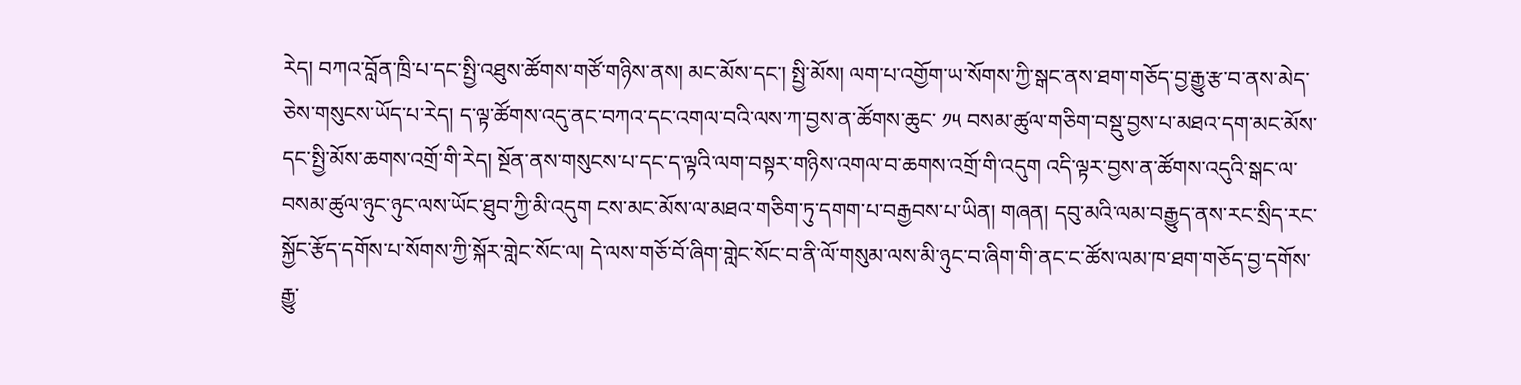རེད། བཀའ་བློན་ཁྲི་པ་དང་སྤྱི་འཐུས་ཚོགས་གཙོ་གཉིས་ནས། མང་མོས་དང་། སྤྱི་མོས། ལག་པ་འགྱོག་ཡ་སོགས་ཀྱི་སྒང་ནས་ཐག་གཅོད་བྱ་རྒྱུ་རྩ་བ་ནས་མེད་ཅེས་གསུངས་ཡོད་པ་རེད། ད་ལྟ་ཚོགས་འདུ་ནང་བཀའ་དང་འགལ་བའི་ལས་ཀ་བྱས་ན་ཚོགས་ཆུང་ ༡༥ བསམ་ཚུལ་གཅིག་བསྡུ་བྱས་པ་མཐའ་དག་མང་མོས་དང་སྤྱི་མོས་ཆགས་འགྲོ་གི་རེད། སྔོན་ནས་གསུངས་པ་དང་ད་ལྟའི་ལག་བསྟར་གཉིས་འགལ་བ་ཆགས་འགྲོ་གི་འདུག འདི་ལྟར་བྱས་ན་ཚོགས་འདུའི་སྒང་ལ་བསམ་ཚུལ་ཉུང་ཉུང་ལས་ཡོང་ཐུབ་ཀྱི་མི་འདུག ངས་མང་མོས་ལ་མཐའ་གཅིག་ཏུ་དགག་པ་བརྒྱབས་པ་ཡིན། གཞན། དབུ་མའི་ལམ་བརྒྱུད་ནས་རང་སྲིད་རང་སྐྱོང་རྩོད་དགོས་པ་སོགས་ཀྱི་སྐོར་གླེང་སོང་ལ། དེ་ལས་གཅོ་བོ་ཞིག་གླེང་སོང་བ་ནི་ལོ་གསུམ་ལས་མི་ཉུང་བ་ཞིག་གི་ནང་ང་ཚོས་ལམ་ཁ་ཐག་གཅོད་བྱ་དགོས་རྒྱུ་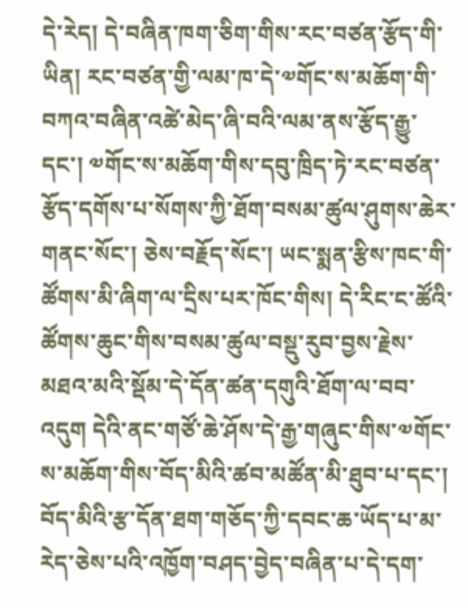དེ་རེད། དེ་བཞིན་ཁག་ཅིག་གིས་རང་བཙན་རྩོད་གི་ཡིན། རང་བཙན་གྱི་ལམ་ཁ་དེ་༧གོང་ས་མཆོག་གི་བཀའ་བཞིན་འཚེ་མེད་ཞི་བའི་ལམ་ནས་རྩོད་རྒྱུ་དང་། ༧གོང་ས་མཆོག་གིས་དབུ་ཁྲིད་ཏེ་རང་བཙན་རྩོད་དགོས་པ་སོགས་ཀྱི་ཐོག་བསམ་ཚུལ་ཤུགས་ཆེར་གནང་སོང་། ཅེས་བརྗོད་སོང་། ཡང་སྨན་རྩིས་ཁང་གི་ཚོགས་མི་ཞིག་ལ་དྲིས་པར་ཁོང་གིས། དེ་རིང་ང་ཚོའི་ཚོགས་ཆུང་གིས་བསམ་ཚུལ་བསྡུ་རུབ་བྱས་རྗེས་མཐའ་མའི་སྡོམ་དེ་དོན་ཚན་དགུའི་ཐོག་ལ་བབ་འདུག དེའི་ནང་གཙོ་ཆེ་ཤོས་དེ་རྒྱ་གཞུང་གིས་༧གོང་ས་མཆོག་གིས་བོད་མིའི་ཚབ་མཚོན་མི་ཐུབ་པ་དང་། བོད་མིའི་རྩ་དོན་ཐག་གཅོད་ཀྱི་དབང་ཆ་ཡོད་པ་མ་རེད་ཅེས་པའི་འཁྱོག་བཤད་བྱེད་བཞིན་པ་དེ་དག་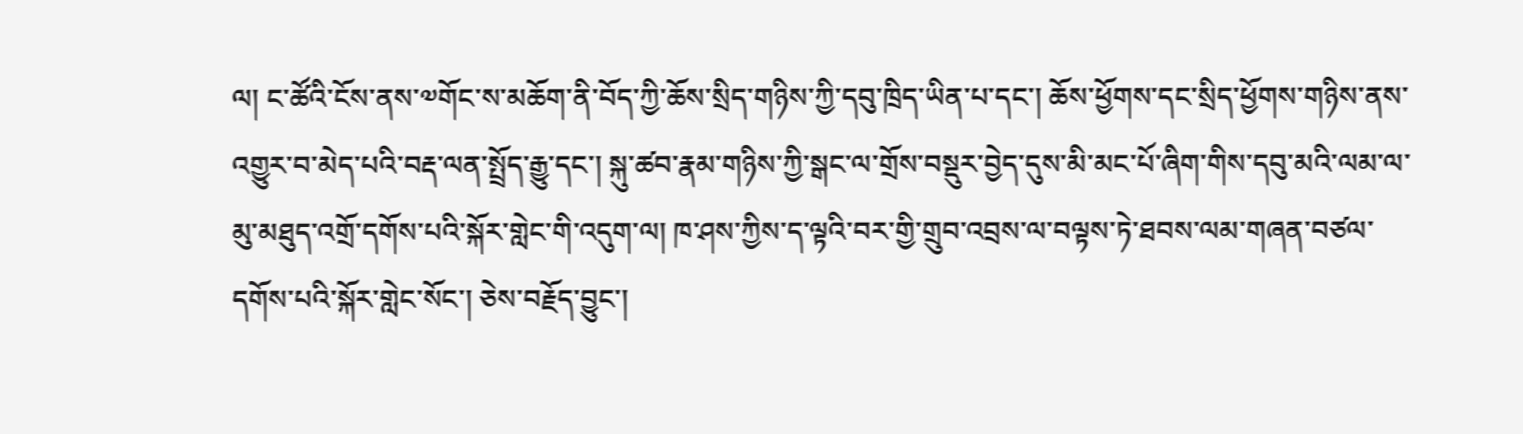ལ། ང་ཚོའི་ངོས་ནས་༧གོང་ས་མཆོག་ནི་བོད་ཀྱི་ཆོས་སྲིད་གཉིས་ཀྱི་དབུ་ཁྲིད་ཡིན་པ་དང་། ཆོས་ཕྱོགས་དང་སྲིད་ཕྱོགས་གཉིས་ནས་འགྱུར་བ་མེད་པའི་བརྡ་ལན་སྤྲོད་རྒྱུ་དང་། སྐུ་ཚབ་རྣམ་གཉིས་ཀྱི་སྒང་ལ་གྲོས་བསྡུར་བྱེད་དུས་མི་མང་པོ་ཞིག་གིས་དབུ་མའི་ལམ་ལ་མུ་མཐུད་འགྲོ་དགོས་པའི་སྐོར་གླེང་གི་འདུག་ལ། ཁ་ཤས་ཀྱིས་ད་ལྟའི་བར་གྱི་གྲུབ་འབྲས་ལ་བལྟས་ཏེ་ཐབས་ལམ་གཞན་བཙལ་དགོས་པའི་སྐོར་གླེང་སོང་། ཅེས་བརྗོད་བྱུང་།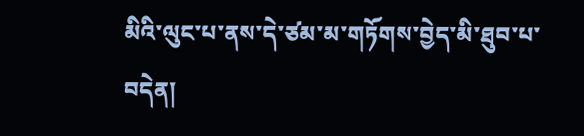མིའི་ལུང་པ་ནས་དེ་ཙམ་མ་གཏོགས་བྱེད་མི་ཐུབ་པ་བདེན།